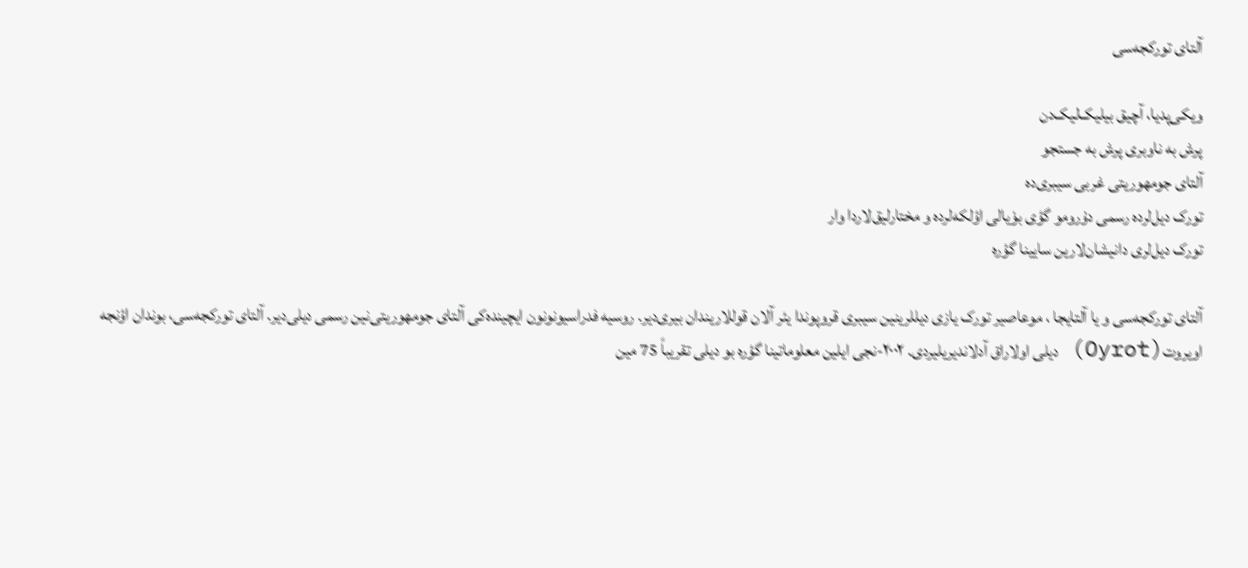آلتای تورکجه‌سی

ویکی‌پدیا، آچیق بیلیک‌لیک‌دن
پرش به ناوبری پرش به جستجو
آلتای جومهوریتی غربی سیبری‌ده
تورک دیل‌لرده رسمی دۇرومو گؤی بوْیالی اؤلکه‌لرده و مختارلیق‌لاردا وار
تورک دیل‌لری دانیشان‌لارین سایینا گؤره

آلتای تورکجه‌سی و یا آلتایجا ، موعاصیر تورک یازی دیللرینین سیبری قروپوندا یئر آلان قوللاریندان بیری‌دیر. روسیه فدراسیونونون ایچینده‌کی آلتای جومهوریتی‌نین رسمی دیلی‌دیر. آلتای تورکجه‌سی، بوندان اؤنجه اویروت(Oyrot) دیلی اولاراق آدلاندیریلیردی. ۲۰۰۲-نجی ایلین معلوماتینا گؤره بو دیلی تقریباً 75 مین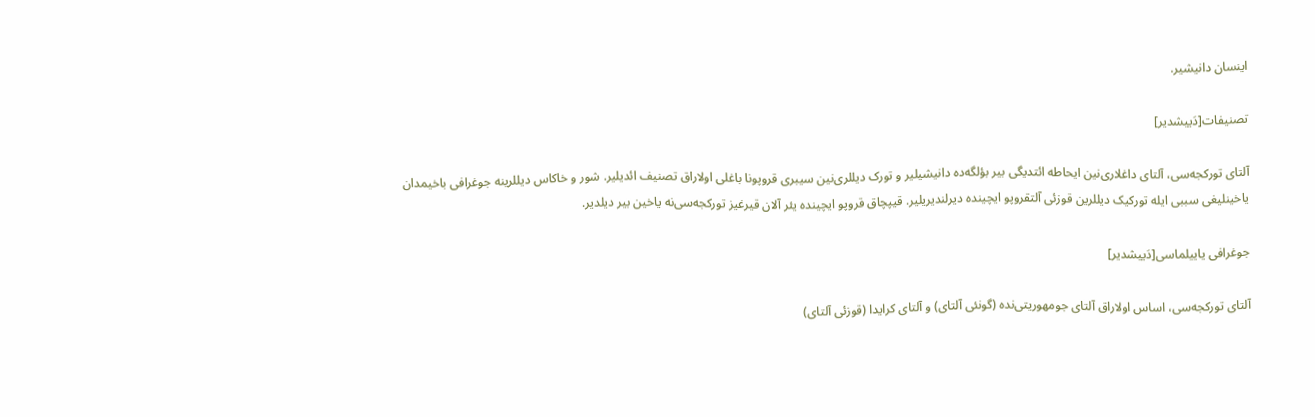اینسان دانیشیر.

تصنیفات[دَییشدیر]

آلتای تورکجه‌سی، آلتای داغلاری‌نین ایحاطه ائتدیگی بیر بؤلگه‌ده دانیشیلیر و تورک دیللری‌نین سیبری قروپونا باغلی اولاراق تصنیف ائدیلیر. شور و خاکاس دیللرینه جوغرافی باخیمدان یاخینلیغی سببی ایله تورکیک دیللرین قوزئی آلتقروپو ایچینده دیرلندیریلیر. قیپچاق قروپو ایچینده یئر آلان قیرغیز تورکجه‌سی‌نه یاخین بیر دیلدیر.

جوغرافی یاییلماسی[دَییشدیر]

آلتای تورکجه‌سی، اساس اولاراق آلتای جومهوریتی‌نده (گونئی آلتای) و آلتای کرایدا (قوزئی آلتای)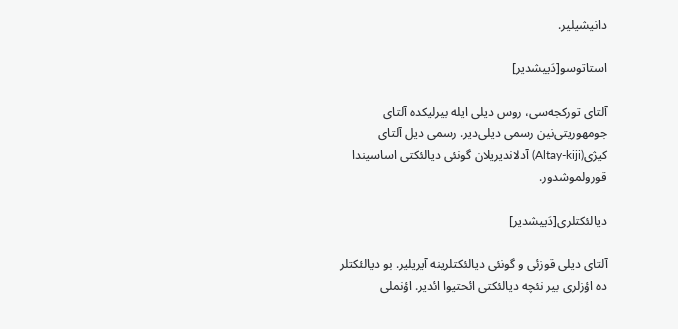دانیشیلیر.

استاتوسو[دَییشدیر]

آلتای تورکجه‌سی، روس دیلی ایله بیرلیکده آلتای جومهوریتی‌نین رسمی دیلی‌دیر. رسمی دیل آلتای کیژی(Altay-kiji) آدلاندیریلان گونئی دیالئکتی اساسیندا قورولموشدور.

دیالئکتلری[دَییشدیر]

آلتای دیلی قوزئی و گونئی دیالئکتلرینه آیریلیر. بو دیالئکتلر ده اؤزلری بیر نئچه دیالئکتی ائحتیوا ائدیر. اؤنملی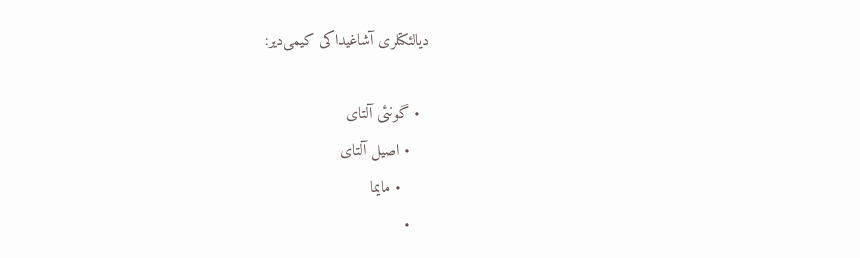دیالئکتلری آشاغیداکی کیمی‌دیر:

  • گونئی آلتای
    • اصیل آلتای
      • مایما
    •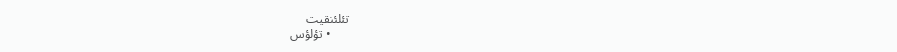تئلئنقیت
      • تؤلؤس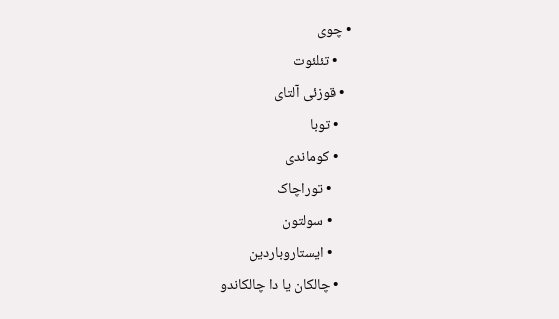• چوی
    • تئلئوت
  • قوزئی آلتای
    • توبا
    • کوماندی
      • توراچاک
      • سولتون
      • ایستاروباردین
    • چالکان یا دا چالکاندو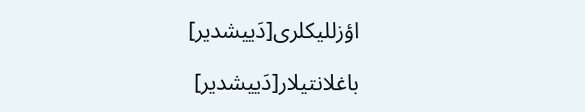اؤزللیکلری[دَییشدیر]

باغلانتیلار[دَییشدیر]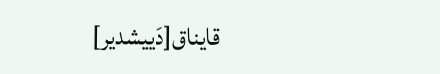قایناق[دَییشدیر]